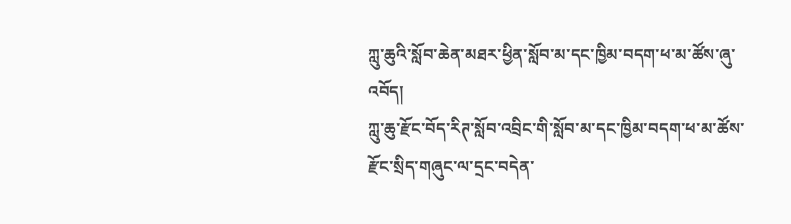ཀླུ་ཆུའི་སློབ་ཆེན་མཐར་ཕྱིན་སློབ་མ་དང་ཁྱིམ་བདག་ཕ་མ་ཚོས་ཞུ་འབོད།
ཀླུ་ཆུ་རྫོང་བོད་རིཊ་སློབ་འབྲིང་གི་སློབ་མ་དང་ཁྱིམ་བདག་ཕ་མ་ཚོས་རྫོང་སྲིད་གཞུང་ལ་དྲང་བདེན་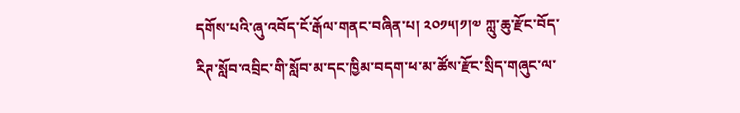དགོས་པའི་ཞུ་འབོད་ངོ་རྒོལ་གནང་བཞིན་པ། ༢༠༡༥།༡།༧ ཀླུ་ཆུ་རྫོང་བོད་རིཊ་སློབ་འབྲིང་གི་སློབ་མ་དང་ཁྱིམ་བདག་ཕ་མ་ཚོས་རྫོང་སྲིད་གཞུང་ལ་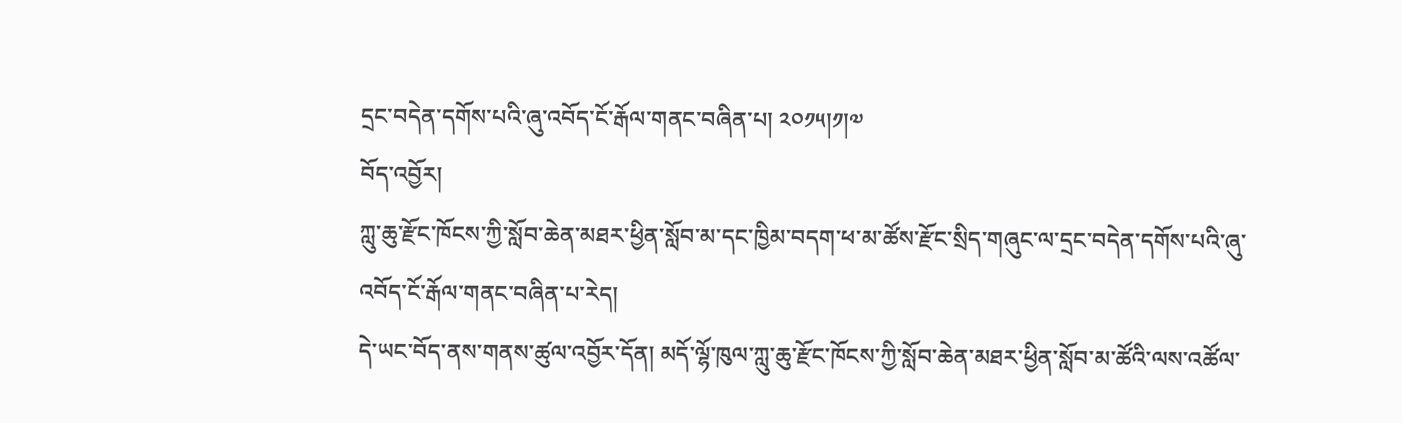དྲང་བདེན་དགོས་པའི་ཞུ་འབོད་ངོ་རྒོལ་གནང་བཞིན་པ། ༢༠༡༥།༡།༧
བོད་འབྱོར།
ཀླུ་ཆུ་རྫོང་ཁོངས་ཀྱི་སློབ་ཆེན་མཐར་ཕྱིན་སློབ་མ་དང་ཁྱིམ་བདག་ཕ་མ་ཚོས་རྫོང་སྲིད་གཞུང་ལ་དྲང་བདེན་དགོས་པའི་ཞུ་འབོད་ངོ་རྒོལ་གནང་བཞིན་པ་རེད།
དེ་ཡང་བོད་ནས་གནས་ཚུལ་འབྱོར་དོན། མདོ་ལྷོ་ཁུལ་ཀླུ་ཆུ་རྫོང་ཁོངས་ཀྱི་སློབ་ཆེན་མཐར་ཕྱིན་སློབ་མ་ཚོའི་ལས་འཚོལ་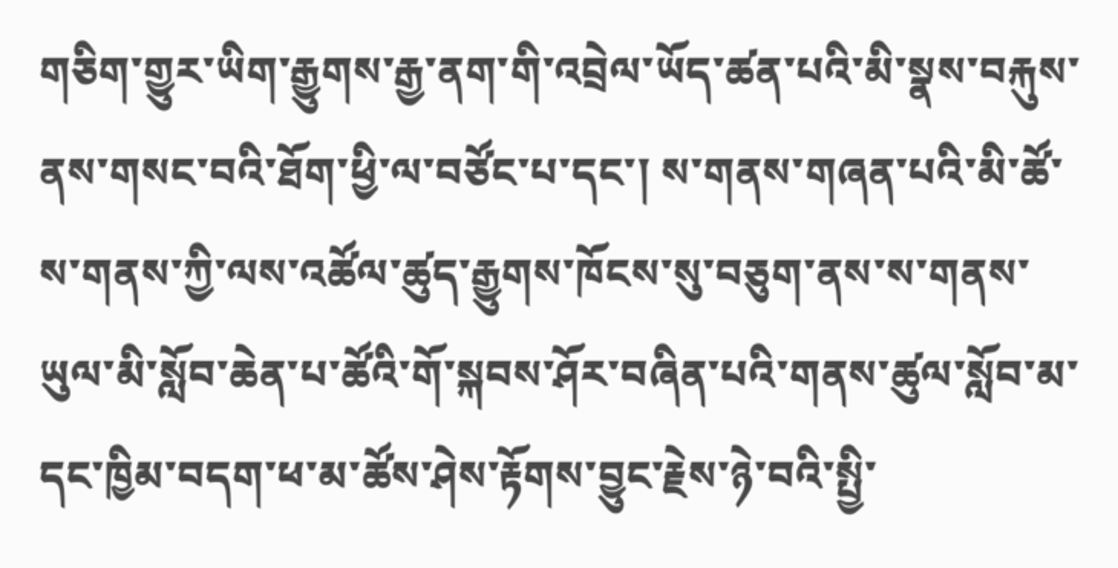གཅིག་གྱུར་ཡིག་རྒྱུགས་རྒྱ་ནག་གི་འབྲེལ་ཡོད་ཚན་པའི་མི་སྣས་བརྐུས་ནས་གསང་བའི་ཐོག་ཕྱི་ལ་བཙོང་པ་དང་། ས་གནས་གཞན་པའི་མི་ཚོ་ས་གནས་ཀྱི་ལས་འཚོལ་ཚུད་རྒྱུགས་ཁོངས་སུ་བཅུག་ནས་ས་གནས་ཡུལ་མི་སློབ་ཆེན་པ་ཚོའི་གོ་སྐབས་ཤོར་བཞིན་པའི་གནས་ཚུལ་སློབ་མ་དང་ཁྱིམ་བདག་ཕ་མ་ཚོས་ཤེས་རྟོགས་བྱུང་རྗེས་ཉེ་བའི་སྤྱི་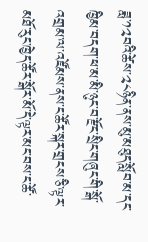ཟླ་༡༢བའི་ཚེས་༢༨ཉིན་ནས་མུ་མཐུད་སློབ་མ་དང་ཁྱིམ་བདག་ཕ་མ་མི་ཉུང་བ་རྫོང་སྲིང་གཞུང་གི་སྒོ་འགྲམ་ལ་འཛོམས་ནས་ང་ཚོར་སྐར་གྲངས་ཅི་ལྟར་མཐོ་རུང་ཁྱེད་ཚོར་སྒོར་མོ་དེ་ལྟར་མང་བས་ང་ཚོ་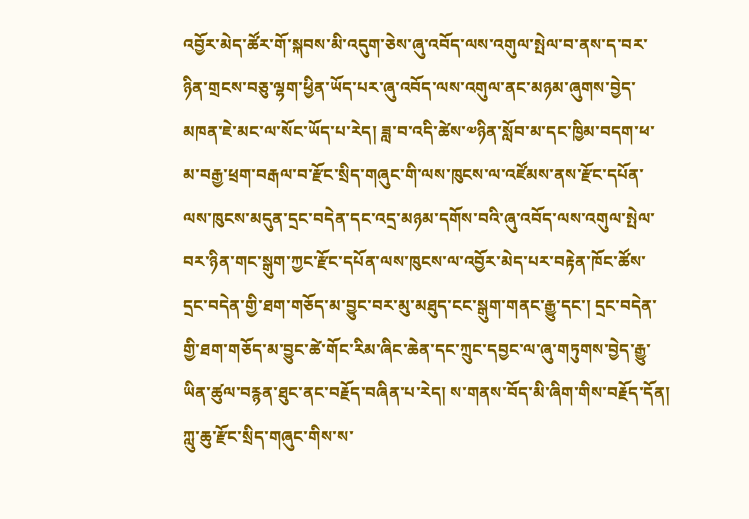འབྱོར་མེད་ཚོར་གོ་སྐབས་མི་འདུག་ཅེས་ཞུ་འབོད་ལས་འགུལ་སྤེལ་བ་ནས་ད་བར་ཉིན་གྲངས་བཅུ་ལྷག་ཕྱིན་ཡོད་པར་ཞུ་འབོད་ལས་འགུལ་ནང་མཉམ་ཞུགས་བྱེད་མཁན་ཇེ་མང་ལ་སོང་ཡོད་པ་རེད། ཟླ་བ་འདི་ཚེས་༧ཉིན་སློབ་མ་དང་ཁྱིམ་བདག་ཕ་མ་བརྒྱ་ཕྲག་བརྒལ་བ་རྫོང་སྲིད་གཞུང་གི་ལས་ཁུངས་ལ་འཛོམས་ནས་རྫོང་དཔོན་ལས་ཁུངས་མདུན་དྲང་བདེན་དང་འདྲ་མཉམ་དགོས་བའི་ཞུ་འབོད་ལས་འགུལ་སྤེལ་བར་ཉིན་གང་སྒུག་ཀྱང་རྫོང་དཔོན་ལས་ཁུངས་ལ་འབྱོར་མེད་པར་བརྟེན་ཁོང་ཚོས་དྲང་བདེན་གྱི་ཐག་གཅོད་མ་བྱུང་བར་མུ་མཐུད་ངང་སྒུག་གནང་རྒྱུ་དང་། དྲང་བདེན་གྱི་ཐག་གཅོད་མ་བྱུང་ཚེ་གོང་རིམ་ཞིང་ཆེན་དང་ཀྲུང་དབྱང་ལ་ཞུ་གཏུགས་བྱེད་རྒྱུ་ཡིན་ཚུལ་བརྙན་ཐུང་ནང་བརྗོད་བཞིན་པ་རེད། ས་གནས་བོད་མི་ཞིག་གིས་བརྗོད་དོན། ཀླུ་ཆུ་རྫོང་སྲིད་གཞུང་གིས་ས་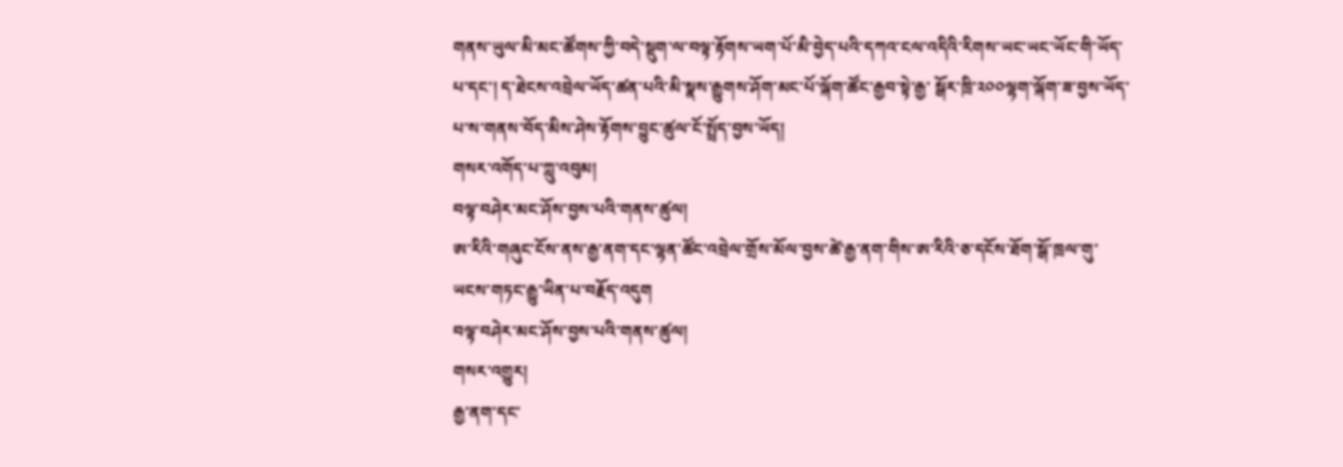གནས་ཡུལ་མི་མང་ཚོགས་ཀྱི་བདེ་སྡུག་ལ་བལྟ་རྟོགས་ཡག་པོ་མི་བྱེད་པའི་དཀའ་ངལ་འདིའི་རིགས་ཡང་ཡང་ཡོང་གི་ཡོད་པ་དང་། ད་ཐེངས་འབྲེལ་ཡོད་ཚན་པའི་མི་སྣས་རྒྱུགས་ཤོག་མང་པོ་ལྐོག་ཚོང་རྒྱབ་སྟེ་རྒྱ་ སྒོར་ཁྲི་༢༠༠ལྷག་ལྐོག་ཟ་བྱས་ཡོད་པ་ས་གནས་བོད་མིས་ཤེས་རྟོགས་བྱུང་ཚུལ་ངོ་སྤྲོད་བྱས་ཡོད།
གསར་འགོད་པ་ཀླུ་འབུམ།
བལྟ་བཤེར་མང་ཤོས་བྱས་པའི་གནས་ཚུལ།
ཨ་རིའི་གཞུང་ངོས་ནས་རྒྱ་ནག་དང་ལྷན་ཚོང་འབྲེལ་གྲོས་མོལ་བྱས་ཚེ་རྒྱ་ནག་གིས་ཨ་རིའི་ཅ་དངོས་ཐོག་སྒོ་ཁྲལ་གུ་ཡངས་གཏང་རྒྱུ་ཡིན་པ་བརྗོད་འདུག
བལྟ་བཤེར་མང་ཤོས་བྱས་པའི་གནས་ཚུལ།
གསར་འགྱུར།
རྒྱ་ནག་དང་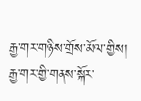རྒྱ་གར་གཉིས་གྲོས་མོལ་གྱིས། རྒྱ་གར་གྱི་གནས་སྐོར་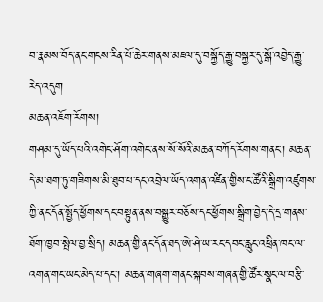བ་རྣམས་བོད་ནང་གངས་རིན་པོ་ཆེར་གནས་མཇལ་དུ་བསྐྱོད་རྒྱུ་བསྐྱར་དུ་སྒོ་འབྱེད་རྒྱུ་རེད་འདུག
མཆན་འཇོག་རོགས།
གཤམ་དུ་ཡོད་པའི་འགེང་ཤོག་འགེང་ནས་སོ་སོའི་མཆན་བཀོད་རོགས་གནང་། མཆན་དེ་མ་ཐག་ཏུ་གཟིགས་མི་ཐུབ་པ་དང་འབྲེལ་ཡོད་འགན་འཛིན་གྱིས་ང་ཚོའི་སྒྲིག་འཛུགས་ཀྱི་ནང་དོན་སྤྱོད་ཕྱོགས་དང་བསྟུན་ནས་བསྒྱུར་བཅོས་དང་ཕྱོགས་སྒྲིག་བྱེད་དེ་དྲ་གནས་ཐོག་ཁྱབ་སྤེལ་བྱ་སྲིད། མཆན་གྱི་ནང་དོན་ཐད་ཨེ་ཤེ་ཡ་རང་དབང་རླུང་འཕྲིན་ཁང་ལ་འགན་གང་ཡང་མེད་པ་དང་། མཆན་གཞག་གནང་སྐབས་གཞན་གྱི་ཚོར་སྣང་ལ་བརྩི་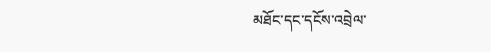མཐོང་དང་དངོས་འབྲེལ་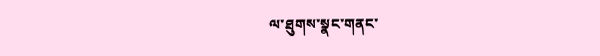ལ་ཐུགས་སྣང་གནང་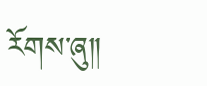རོགས་ཞུ༎